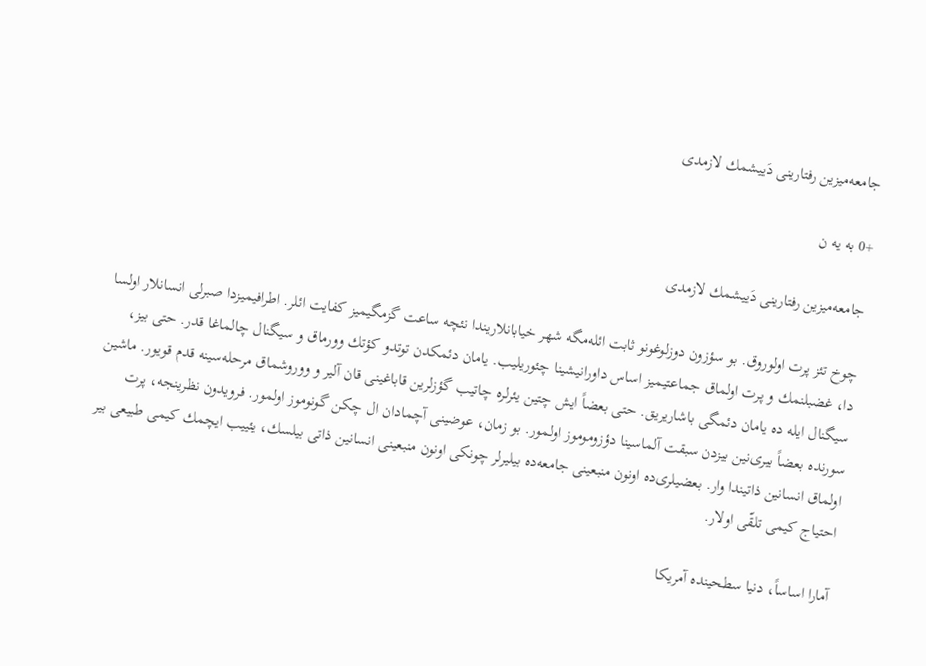جامعه‌میزین رفتارینی دَییشمك لازمدی

+0 به یه ن

جامعه‌میزین رفتارینی دَییشمك لازمدی

چوخ تئز پرت اولوروق. بو سؤزون دوزلوغونو ثابت ائله‌مگه شهر خیابانلاریندا نئچه ساعت گزمگیمیز كفایت ائلر. اطرافیمیزدا صبرلی انسانلار اولسا دا، غضبلنمك و پرت اولماق جماعتیمیز اساس داورانیشینا چئوریلیب. یامان دئمكدن توتدو كؤتك وورماق و سیگنال چالماغا قدر. حتی بیز، سیگنال ایله ده یامان دئمگی باشاریریق. حتی بعضاً ایش چتین یئرلره چاتیب گؤزلرین قاباغینی قان آلیر و ووروشماق مرحله‌سینه قدم قویور. ماشین سورنده بعضاً بیر‌ی‌نین بیزدن سبقت آلماسینا دؤزوموموز اولمور. بو زمان، عوضینی آچمادان ال چكن گونوموز اولمور. فرویدون نظرینجه، پرت اولماق انسانین ذاتیندا وار. بعضیلری‌ده اونون منبعینی جامعه‌ده بیلیرلر چونكی اونون منبعینی انسانین ذاتی بیلسك، یئییب ایچمك كیمی طبیعی بیر احتیاج كیمی تلقّی اولار.

آمارا اساساً، دنیا سطحینده آمریكا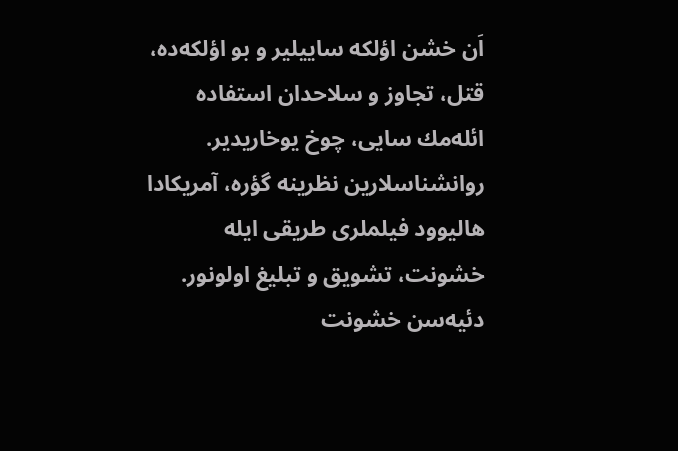اَن خشن اؤلكه ساییلیر و بو اؤلكه‌ده، قتل، تجاوز و سلاحدان استفاده ائله‌مك سایی، چوخ یوخاریدیر. روانشناسلارین نظرینه گؤره، آمریكادا هالیوود فیلملری طریقی ایله خشونت، تشویق و تبلیغ اولونور. دئیه‌سن خشونت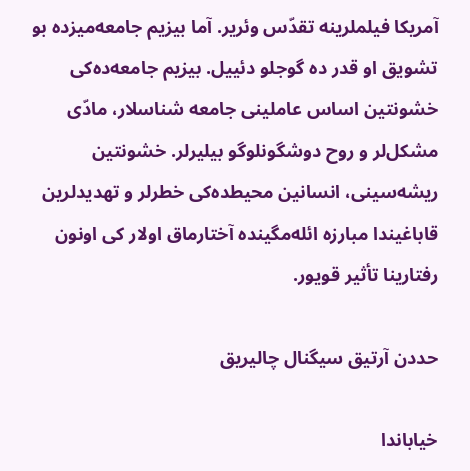آمریكا فیلملرینه تقدّس وئریر. آما بیزیم جامعه‌میزده بو تشویق او قدر ده گوجلو دئییل. بیزیم جامعه‌ده‌كی خشونتین اساس عاملینی جامعه شناسلار، مادّی مشكل‌لر و روح دوشگونلوگو بیلیرلر. خشونتین ریشه‌سینی، انسانین محیطده‌كی خطرلر و تهدیدلرین قاباغیندا مبارزه ائله‌مگینده آختارماق اولار كی اونون رفتارینا تأثیر قویور.

حددن آرتیق سیگنال چالیریق

خیاباندا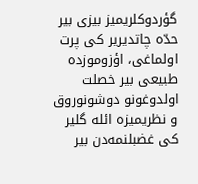گؤردوكلریمیز بیزی بیر حدّه چاتدیریر كی پرت اولماغی، اؤزوموزده طبیعی بیر خصلت اولدوغونو دوشونوروق و نظریمیزه ائله گلیر كی غضبلنمه‌دن بیر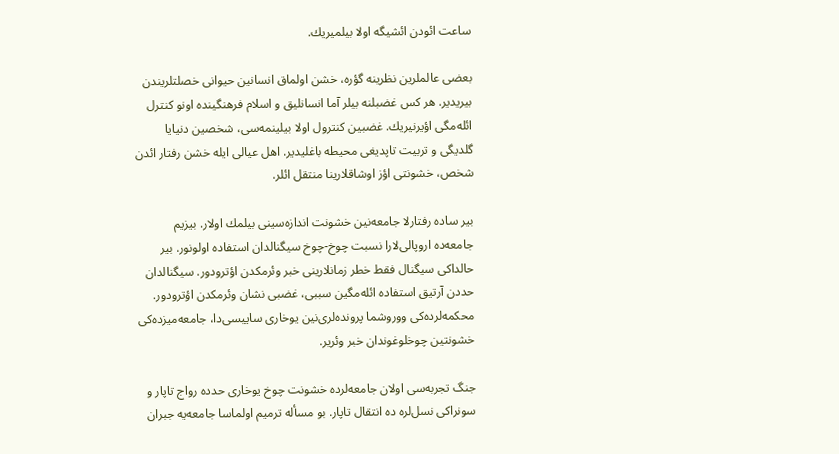ساعت ائودن ائشیگه اولا بیلمیریك.

بعضی عالملرین نظرینه گؤره، خشن اولماق انسانین حیوانی خصلتلریندن بیریدیر. هر كس غضبلنه بیلر آما انسانلیق و اسلام فرهنگینده اونو كنترل ائله‌مگی اؤیرنیریك. غضبین كنترول اولا بیلینمه‌سی، شخصین دنیایا گلدیگی و تربیت تاپدیغی محیطه باغلیدیر. اهل عیالی ایله خشن رفتار ائدن شخص، خشونتی اؤز اوشاقلارینا منتقل ائلر.

بیر ساده رفتارلا جامعه‌نین خشونت اندازه‌سینی بیلمك اولار. بیزیم جامعه‌ده اروپالی‌لارا نسبت چوخ-چوخ سیگنالدان استفاده اولونور. بیر حالداكی سیگنال فقط خطر زمانلارینی خبر وئرمكدن اؤترودور. سیگنالدان حددن آرتیق استفاده ائله‌مگین سببی، غضبی نشان وئرمكدن اؤترودور. محكمه‌لرده‌كی ووروشما پرونده‌لری‌نین یوخاری ساییسی‌دا، جامعه‌میزده‌كی خشونتین چوخلوغوندان خبر وئریر.

جنگ تجربه‌سی اولان جامعه‌لرده خشونت چوخ یوخاری حدده رواج تاپار و سونراكی نسل‌لره ده انتقال تاپار. بو مسأله ترمیم اولماسا جامعه‌یه جبران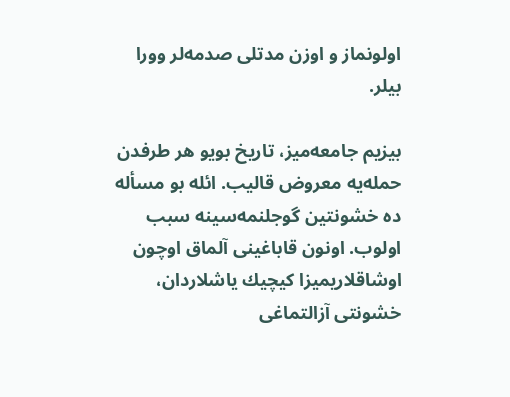اولونماز و اوزن مدتلی صدمه‌لر وورا بیلر.

بیزیم جامعه‌میز، تاریخ بویو هر طرفدن حمله‌یه معروض قالیب. ائله بو مسأله‌ ده خشونتین گوجلنمه‌سینه سبب اولوب. اونون قاباغینی آلماق اوچون اوشاقلاریمیزا كیچیك یاشلاردان، خشونتی آزالتماغی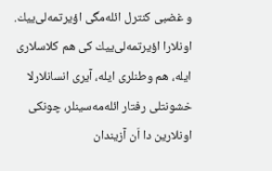و غضبی كنترل ائله‌مگی اؤیرتمه‌لی‌ییك. اونلارا اؤیرتمه‌لی‌ییك كی هم كلاسلاری ایله، هم وطنلری ایله، آیری انسانلارلا خشونتلی رفتار ائله‌مه‌سینلر، چونكی اونلارین دا اَن آزیندان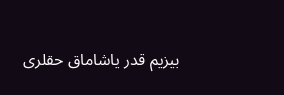بیزیم قدر یاشاماق حقلری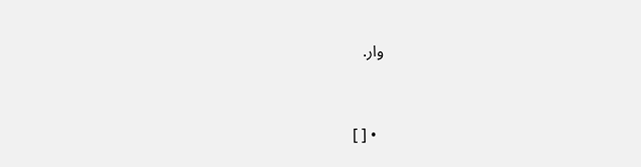وار.



  • [ ]